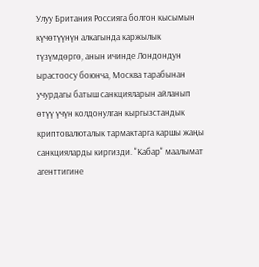Улуу Британия Россияга болгон кысымын күчөтүүнүн алкагында каржылык түзүмдөргө, анын ичинде Лондондун ырастоосу боюнча, Москва тарабынан учурдагы батыш санкцияларын айланып өтүү үчүн колдонулган кыргызстандык криптовалюталык тармактарга каршы жаңы санкцияларды киргизди. "Кабар" маалымат агенттигине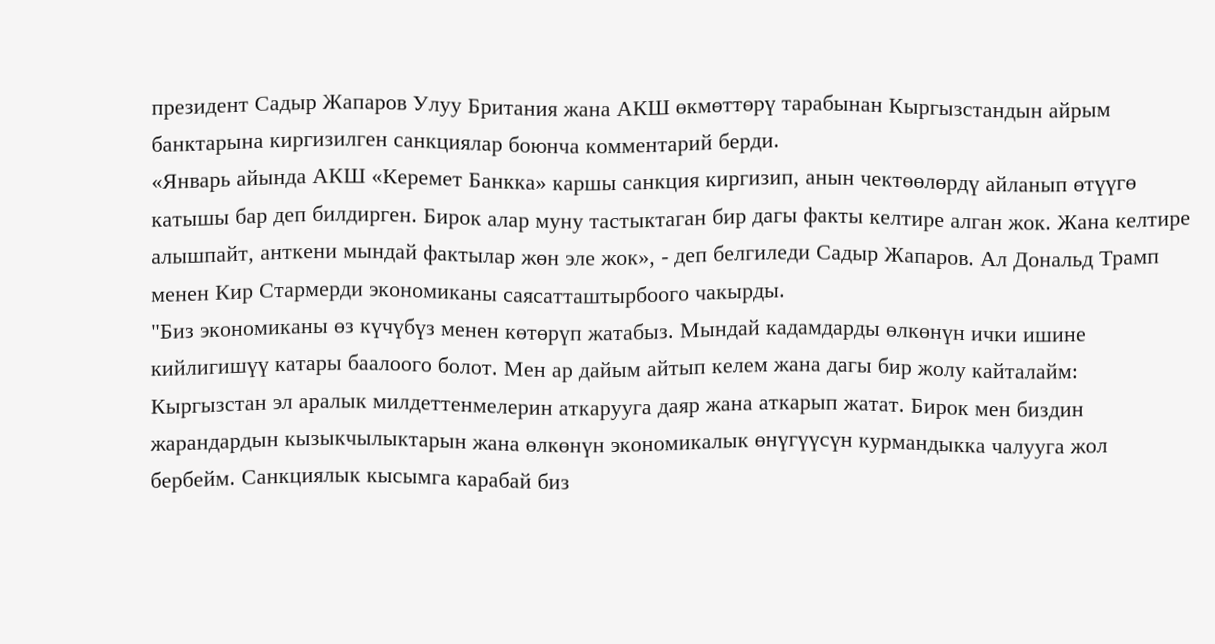президент Садыр Жапаров Улуу Британия жана АКШ өкмөттөрү тарабынан Кыргызстандын айрым банктарына киргизилген санкциялар боюнча комментарий берди.
«Январь айында АКШ «Керемет Банкка» каршы санкция киргизип, анын чектөөлөрдү айланып өтүүгө катышы бар деп билдирген. Бирок алар муну тастыктаган бир дагы факты келтире алган жок. Жана келтире алышпайт, анткени мындай фактылар жөн эле жок», - деп белгиледи Садыр Жапаров. Ал Дональд Трамп менен Кир Стармерди экономиканы саясатташтырбоого чакырды.
"Биз экономиканы өз күчүбүз менен көтөрүп жатабыз. Мындай кадамдарды өлкөнүн ички ишине кийлигишүү катары баалоого болот. Мен ар дайым айтып келем жана дагы бир жолу кайталайм: Кыргызстан эл аралык милдеттенмелерин аткарууга даяр жана аткарып жатат. Бирок мен биздин жарандардын кызыкчылыктарын жана өлкөнүн экономикалык өнүгүүсүн курмандыкка чалууга жол бербейм. Санкциялык кысымга карабай биз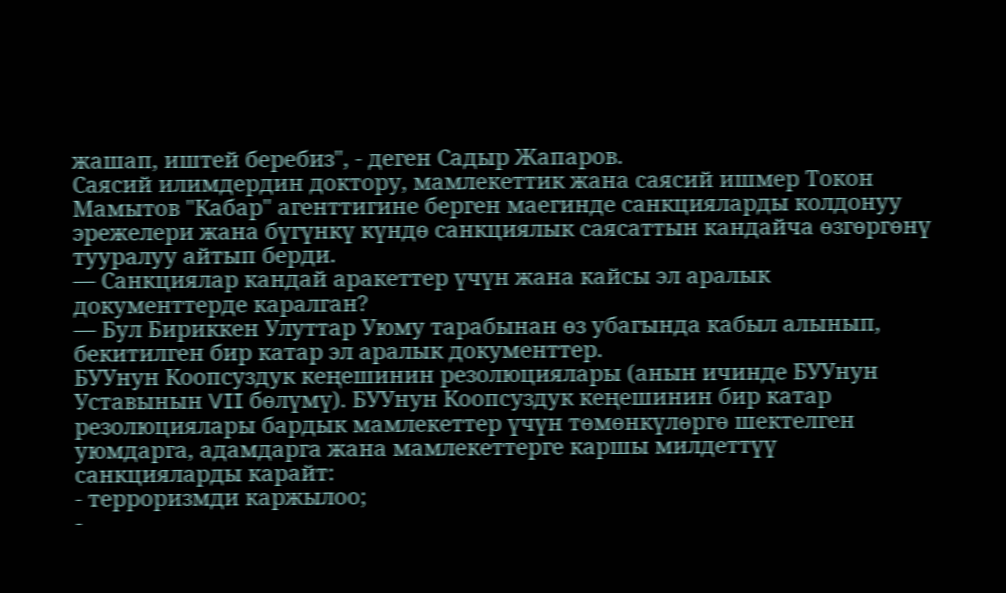жашап, иштей беребиз", - деген Садыр Жапаров.
Саясий илимдердин доктору, мамлекеттик жана саясий ишмер Токон Мамытов "Кабар" агенттигине берген маегинде санкцияларды колдонуу эрежелери жана бүгүнкү күндө санкциялык саясаттын кандайча өзгөргөнү тууралуу айтып берди.
— Санкциялар кандай аракеттер үчүн жана кайсы эл аралык документтерде каралган?
— Бул Бириккен Улуттар Уюму тарабынан өз убагында кабыл алынып, бекитилген бир катар эл аралык документтер.
БУУнун Коопсуздук кеңешинин резолюциялары (анын ичинде БУУнун Уставынын VII бөлүмү). БУУнун Коопсуздук кеңешинин бир катар резолюциялары бардык мамлекеттер үчүн төмөнкүлөргө шектелген уюмдарга, адамдарга жана мамлекеттерге каршы милдеттүү санкцияларды карайт:
- терроризмди каржылоо;
-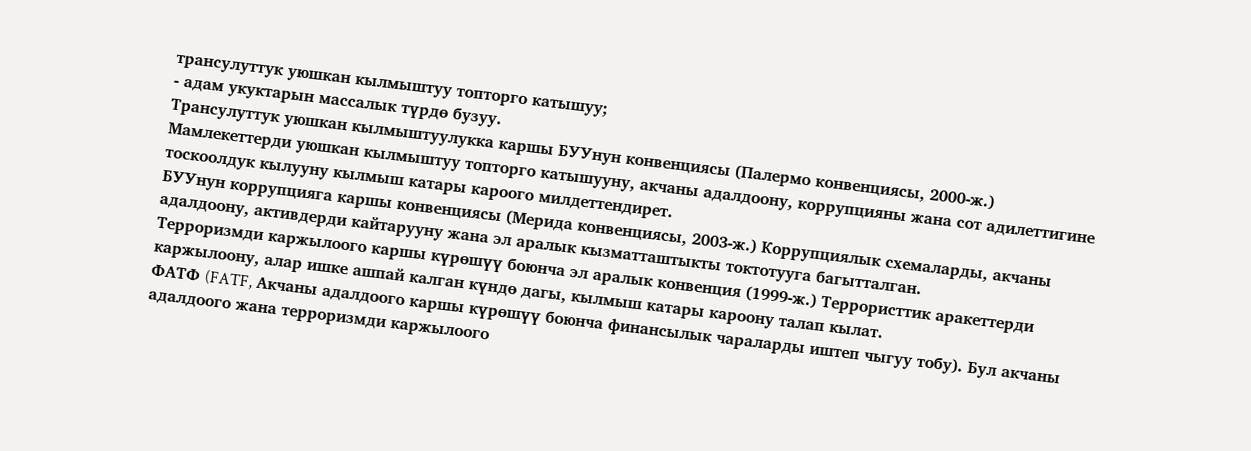трансулуттук уюшкан кылмыштуу топторго катышуу;
- адам укуктарын массалык түрдө бузуу.
Трансулуттук уюшкан кылмыштуулукка каршы БУУнун конвенциясы (Палермо конвенциясы, 2000-ж.) Мамлекеттерди уюшкан кылмыштуу топторго катышууну, акчаны адалдоону, коррупцияны жана сот адилеттигине тоскоолдук кылууну кылмыш катары кароого милдеттендирет.
БУУнун коррупцияга каршы конвенциясы (Мерида конвенциясы, 2003-ж.) Коррупциялык схемаларды, акчаны адалдоону, активдерди кайтарууну жана эл аралык кызматташтыкты токтотууга багытталган.
Терроризмди каржылоого каршы күрөшүү боюнча эл аралык конвенция (1999-ж.) Террористтик аракеттерди каржылоону, алар ишке ашпай калган күндө дагы, кылмыш катары кароону талап кылат.
ФАТФ (FATF, Акчаны адалдоого каршы күрөшүү боюнча финансылык чараларды иштеп чыгуу тобу). Бул акчаны адалдоого жана терроризмди каржылоого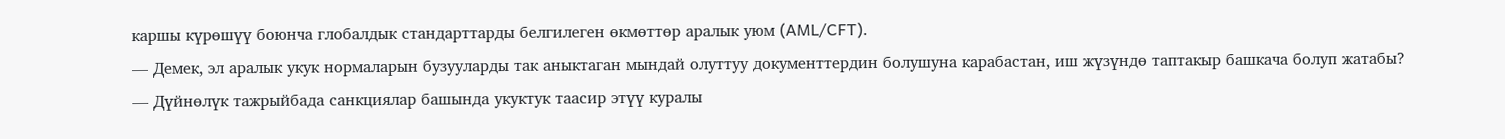каршы күрөшүү боюнча глобалдык стандарттарды белгилеген өкмөттөр аралык уюм (AML/CFT).
— Демек, эл аралык укук нормаларын бузууларды так аныктаган мындай олуттуу документтердин болушуна карабастан, иш жүзүндө таптакыр башкача болуп жатабы?
— Дүйнөлүк тажрыйбада санкциялар башында укуктук таасир этүү куралы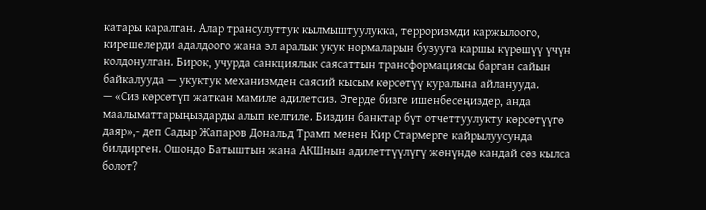катары каралган. Алар трансулуттук кылмыштуулукка, терроризмди каржылоого, кирешелерди адалдоого жана эл аралык укук нормаларын бузууга каршы күрөшүү үчүн колдонулган. Бирок, учурда санкциялык саясаттын трансформациясы барган сайын байкалууда — укуктук механизмден саясий кысым көрсөтүү куралына айланууда.
— «Сиз көрсөтүп жаткан мамиле адилетсиз. Эгерде бизге ишенбесеңиздер, анда маалыматтарыңыздарды алып келгиле. Биздин банктар бүт отчеттуулукту көрсөтүүгө даяр»,- деп Садыр Жапаров Дональд Трамп менен Кир Стармерге кайрылуусунда билдирген. Ошондо Батыштын жана АКШнын адилеттүүлүгү жөнүндө кандай сөз кылса болот?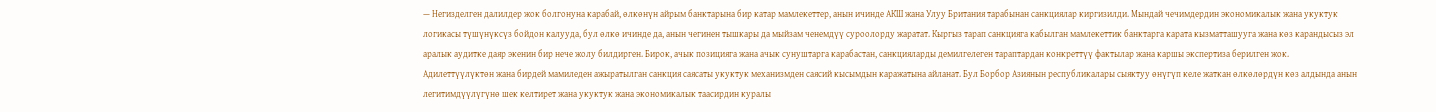— Негизделген далилдер жок болгонуна карабай, өлкөнүн айрым банктарына бир катар мамлекеттер, анын ичинде АКШ жана Улуу Британия тарабынан санкциялар киргизилди. Мындай чечимдердин экономикалык жана укуктук логикасы түшүнүксүз бойдон калууда, бул өлкө ичинде да, анын чегинен тышкары да мыйзам ченемдүү суроолорду жаратат. Кыргыз тарап санкцияга кабылган мамлекеттик банктарга карата кызматташууга жана көз карандысыз эл аралык аудитке даяр экенин бир нече жолу билдирген. Бирок, ачык позицияга жана ачык сунуштарга карабастан, санкцияларды демилгелеген тараптардан конкреттүү фактылар жана каршы экспертиза берилген жок.
Адилеттүүлүктөн жана бирдей мамиледен ажыратылган санкция саясаты укуктук механизмден саясий кысымдын каражатына айланат. Бул Борбор Азиянын республикалары сыяктуу өнүгүп келе жаткан өлкөлөрдүн көз алдында анын легитимдүүлүгүнө шек келтирет жана укуктук жана экономикалык таасирдин куралы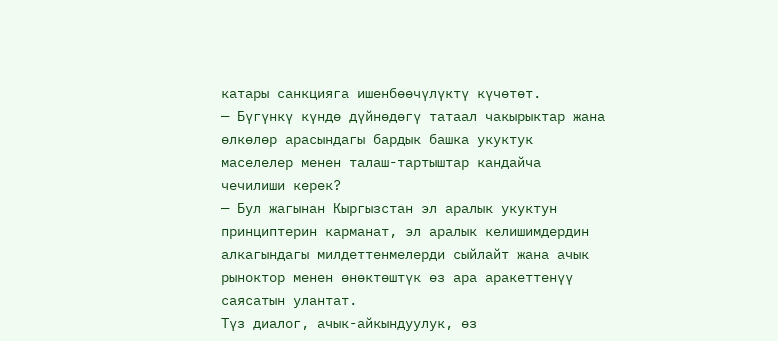катары санкцияга ишенбөөчүлүктү күчөтөт.
— Бүгүнкү күндө дүйнөдөгү татаал чакырыктар жана өлкөлөр арасындагы бардык башка укуктук маселелер менен талаш-тартыштар кандайча чечилиши керек?
— Бул жагынан Кыргызстан эл аралык укуктун принциптерин карманат, эл аралык келишимдердин алкагындагы милдеттенмелерди сыйлайт жана ачык рыноктор менен өнөктөштүк өз ара аракеттенүү саясатын улантат.
Түз диалог, ачык-айкындуулук, өз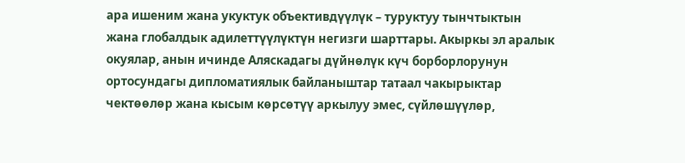ара ишеним жана укуктук объективдүүлүк – туруктуу тынчтыктын жана глобалдык адилеттүүлүктүн негизги шарттары. Акыркы эл аралык окуялар, анын ичинде Аляскадагы дүйнөлүк күч борборлорунун ортосундагы дипломатиялык байланыштар татаал чакырыктар чектөөлөр жана кысым көрсөтүү аркылуу эмес, сүйлөшүүлөр,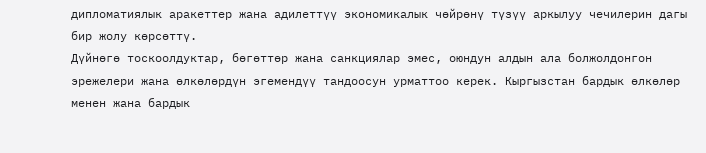дипломатиялык аракеттер жана адилеттүү экономикалык чөйрөнү түзүү аркылуу чечилерин дагы бир жолу көрсөттү.
Дүйнөгө тоскоолдуктар, бөгөттөр жана санкциялар эмес, оюндун алдын ала болжолдонгон эрежелери жана өлкөлөрдүн эгемендүү тандоосун урматтоо керек. Кыргызстан бардык өлкөлөр менен жана бардык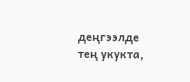деңгээлде тең укукта,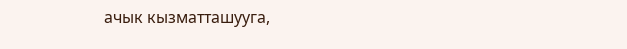ачык кызматташууга,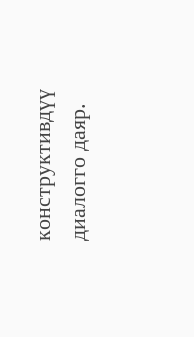конструктивдүү диалогго даяр.